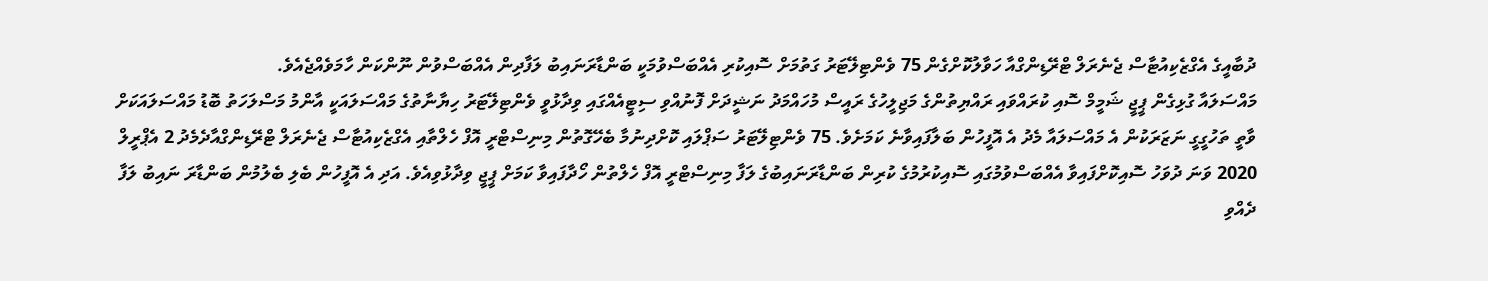ދުބާއީގެ އެގްޒެކިއުޓާސް ޖެނެރަލް ޓްރޭޑިންގްއާ ހަވާލުކޮށްގެން 75 ވެންޓިލޭޓަރު ގަތުމަށް ސޮއިކުރި އެއްބަސްވުމަކީ ބަންޑާރަނައިބު ލަފާދިން އެއްބަސްވުން ނޫންކަން ހާމަވެއްޖެއެވެ.
މައްސަލައާ ގުޅިގެން ޕީޖީ ޝަމީމް ސޮއި ކުރައްވައި ރައްޔިތުންގެ މަޖިލީހުގެ ރައީސް މުހައްމަދު ނަޝީދަށް ފޮނުއްވި ސިޓީއެއްގައި ވިދާޅުވީ ވެންޓިލޭޓަރު ހިޔާނާތުގެ މައްސަލައަކީ އާންމު މަސްލަހަތު ބޮޑު މައްސަލައަކަށް ވާތީ ތަހުގީގީ ނަޒަރަކުން އެ މައްސަލައާ މެދު އެ އޮފީހުން ބަލާފައިވާނެ ކަމަށެވެ. 75 ވެންޓިލޭޓަރު ސަޕްލައި ކޮށްދިނުމާ ބެހޭގޮތުން މިނިސްޓްރީ އޮފް ހެލްތާއި އެގްޒެކިއުޓާސް ޖެނެރަލް ޓްރޭޑިންގްއާދެމެދު 2 އެޕްރީލް 2020 ވަނަ ދުވަހު ސޮއިކޮށްފައިވާ އެއްބަސްވުމުގައި ސޮއިކުރުމުގެ ކުރިން ބަންޑާރަނައިބުގެ ލަފާ މިނިސްޓްރީ އޮފް ހެލްތުން ހޯދާފައިވާ ކަމަށް ޕީޖީ ވިދާޅުވިއެވެ. އަދި އެ އޮފީހުން ބެލި ބެލުމުން ބަންޑާރަ ނައިބު ލަފާ ދެއްވި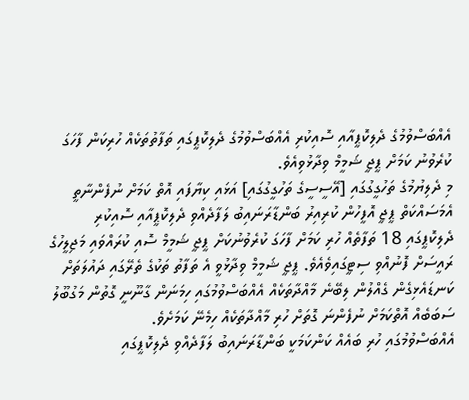އެއްބަސްވުމުގެ ދެލިކޮޕީއާއި ސޮއިކުރި އެއްބަސްވުމުގެ ދެލިކޮޕީގައި ތަފާތުތަކެއް ހުރިކަން ފާހަގަ ކުރެވުނު ކަމަށް ޕީޖީ ޝަމީމް ވިދާޅުވިއެވެ.
މި ދެލިޔުމުގެ ތަހުގީގުގައި [އޭސީސީގެ ތަހުގީގުގައި] އަޅައި ކިޔާފައި އޮތް ކަމަށް ނުފެންނާތީ އެމަސައްކަތް ޕީޖީ އޮފީހުން ކުރިއިރު ބަންޑާރަނައިބު ލަފާދެއްވި ދެލިކޮޕީއާއި ސޮއިކުރި ދެލިކޮޕީގައި 18 ތަފާތެއް ހުރި ކަމަށް ފާހަގަ ކުރެވުނުކަށް ޕީޖީ ޝަމީމް ސޮއި ކުރައްވައި މަޖިލީހުގެ ރައީސަށް ފޮނުއްވި ސިޓީގައިވެއެވެ. ޕީޖީ ޝަމީމް ވިދާޅުވީ އެ ތަފާތު ތަކުގެ ތެރޭގައި ދައުލަތަށް ކަނޑައެޅިގެން ގެއްލުން ލިބޭނެ މާއްދާތަކެއް އެއްބަސްވުމުގައި ހިމަނަން ގާނޫނީ ގޮތުން މަގުބޫލު ސަބަބެއް އޮތްކަމަށް ނުފެންނަ ގޮތަށް ހުރި މާއްދާތަކެއް ހިމެނޭ ކަމަށެވެ.
އެއްބަސްވުމުގައި ހުރި ބައެއް ކަންކަމަކީ ބަންޑާރަނައިބު ލަފާދެއްވި ދެލިކޮޕީގައި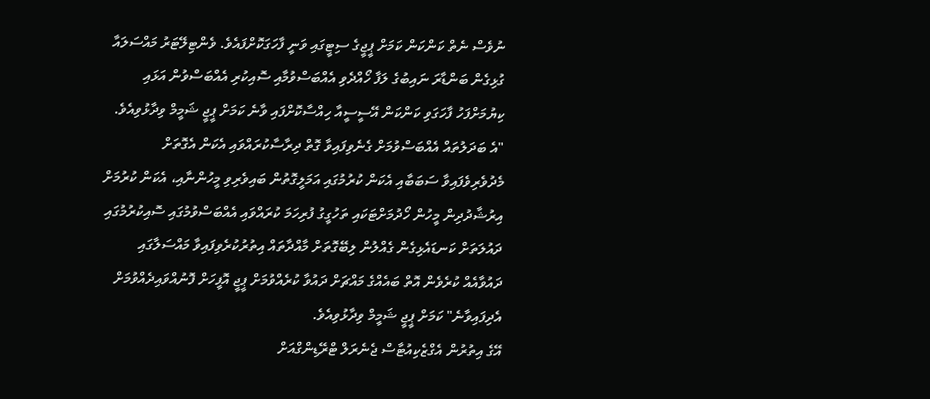ނުވެސް ނެތް ކަންކަން ކަމަށް ޕީޖީގެ ސިޓީގައި ވަނީ ފާހަގަކޮށްފައެވެ. ވެންޓިލޭޓަރު މައްސަލައާ ގުޅިގެން ބަންޑާރަ ނައިބުގެ ލަފާ ހޯއްދެވި އެއްބަސްވުމާއި ސޮއިކުރި އެއްބަސްވުން އަޅައި ކިޔުމަށްފަހު ފާހަގަވި ކަންކަން އޭސީސީއާ ހިއްސާކޮށްފައި ވާނެ ކަމަށް ޕީޖީ ޝަމީމް ވިދާޅުވިއެވެ.
"އެ ބަދަލުތައް އެއްބަސްވުމަށް ގެނެވިފައިވާ ގޮތް ދިރާސާކުރައްވައި އެކަން އެގޮތަށް މެދުވެރިވެފައިވާ ސަބަބާއި އެކަން ކުރުމުގައި އަމަލީގޮތުން ބައިވެރިވި މީހުންނާއި، އެކަން ކުރުމަށް އިރުޝާދުދިން މީހުން ހޯދުމަށްޓަކައި ތަހުގީގު ފުރިހަމަ ކުރައްވައި އެއްބަސްވުމުގައި ސޮއިކުރުމުގައި ދައުލަތަށް ކަނޑައެޅިގެން ގެއްލުން ލިބޭގޮތަށް މާއްދާތައް އިތުރުކުރެވިފައިވާ މައްސަލާގައި ދައުވާއެއް ކުރެވެން އޮތް ބައެއްގެ މައްޗަށް ދައުވާ ކުރެއްވުމަށް ޕީޖީ އޮފީހަށް ފޮނުއްވައިދެއްވުމަށް އެދިފައިވާނެ" ކަމަށް ޕީޖީ ޝަމީމް ވިދާޅުވިއެވެ.
އޭގެ އިތުރުން އެގްޒެކިއުޓާސް ޖެނެރަލް ޓްރޭޑިންގްއަށް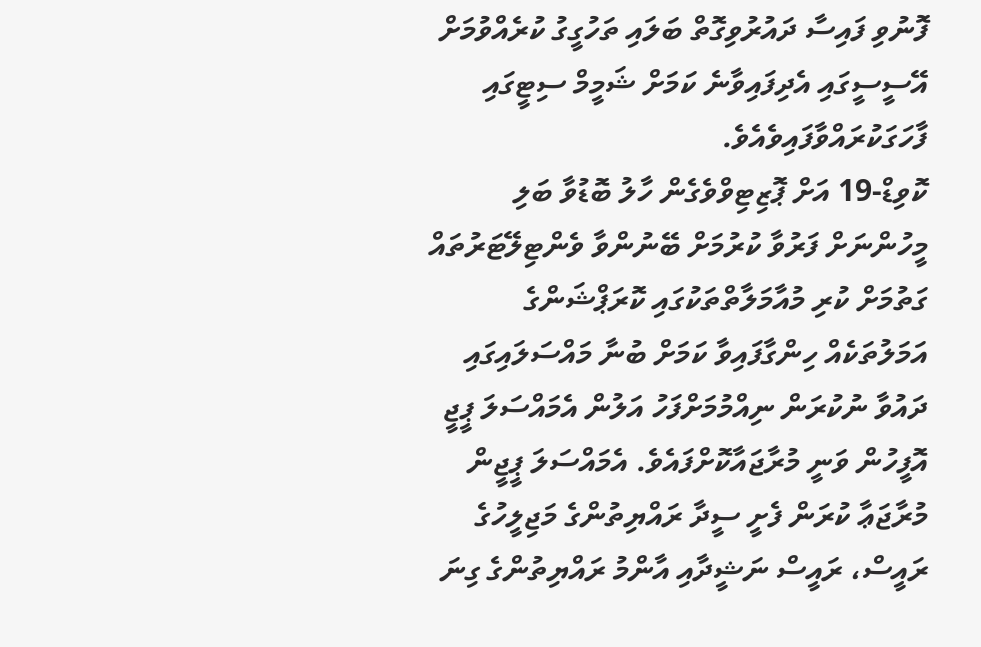ފޮނުވި ފައިސާ ދައުރުވިގޮތް ބަލައި ތަހުގީގު ކުރެއްވުމަށް އޭސީސީގައި އެދިފައިވާނެ ކަމަށް ޝަމީމް ސިޓީގައި ފާހަގަކުރައްވާފައިވެއެވެ.
ކޮވިޑް-19 އަށް ޕޮޒިޓިވްވެގެން ހާލު ބޮޑުވާ ބަލި މީހުންނަށް ފަރުވާ ކުރުމަށް ބޭނުންވާ ވެންޓިލޭޓަރުތައް ގަތުމަށް ކުރި މުއާމަލާތްތަކުގައި ކޮރަޕްޝަންގެ އަމަލުތަކެއް ހިންގާފައިވާ ކަމަށް ބުނާ މައްސަލައިގައި ދައުވާ ނުކުރަން ނިއްމުމަށްފަހު އަލުން އެމައްސަލަ ޕީޖީ އޮފީހުން ވަނީ މުރާޖައާކޮށްފައެވެ. އެމައްސަލަ ޕީޖީން މުރާޖަޢާ ކުރަން ފެށީ ސީދާ ރައްޔިތުންގެ މަޖިލީހުގެ ރައީސް، ރައީސް ނަޝީދާއި އާންމު ރައްޔިތުންގެ ގިނަ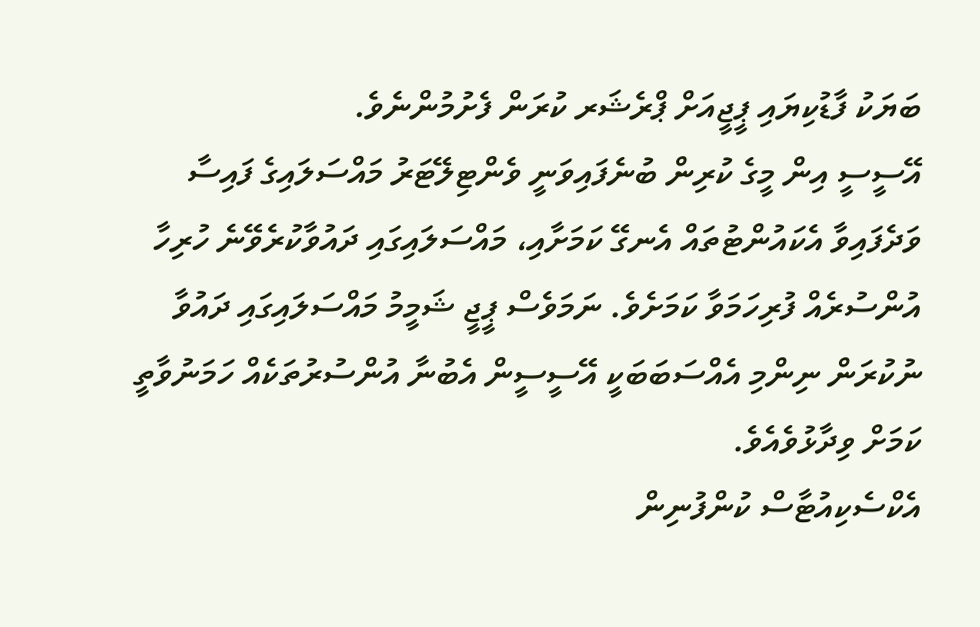ބަޔަކު ފާޑުކިޔައި ޕީޖީއަށް ޕްރެޝަރ ކުރަން ފެށުމުންނެވެ.
އޭސީސީ އިން މީގެ ކުރިން ބުނެފައިވަނީ ވެންޓިލޭޓަރު މައްސަލައިގެ ފައިސާ ވަދެފައިވާ އެކައުންޓުތައް އެނގޭ ކަމަށާއި، މައްސަލައިގައި ދައުވާކުރެވޭނެ ހުރިހާ އުންސުރެއް ފުރިހަމަވާ ކަމަށެވެ. ނަމަވެސް ޕީޖީ ޝަމީމު މައްސަލައިގައި ދައުވާ ނުކުރަން ނިންމި އެއްސަބަބަކީ އޭސީސީން އެބުނާ އުންސުރުތަކެއް ހަމަނުވާތީ ކަމަށް ވިދާޅުވެއެވެ.
އެކްސެކިއުޓާސް ކުންފުނިން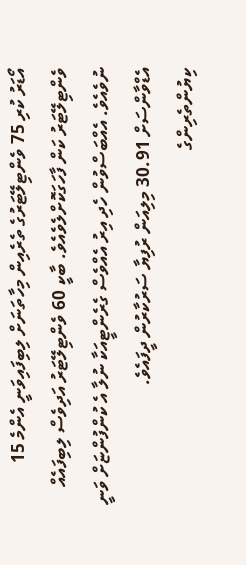އޯޑަރު ކުރި 75 ވެންޓިލޭޓަރުގެ ތެރެއިން މިހާތަނަށް ލިބިފައިވަނީ އެންމެ 15 ވެންޓިލޭޓަރު ކަން ފާހަގަކޮށްލެވެއެވެ. ބާކީ 60 ވެންޓިލޭޓަރު އަދިވެސް ލިބިފައެއް ނުވެއެވެ. އެއްބަސްވުން ހެދި އިރު އެއްވެސް ގެރެންޓީއަކާ ނުލާ އެ ކުންފުންޏަށް ވަނީ އެޑްވާންސަށް 30.91 މިލިއަން ރުފިޔާ ސަރުކާރުން ދީފައެވެ.
ކިޔުންތެރިންގެ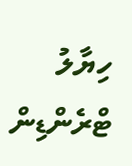ހިޔާލު
ޓްރެންޑިން